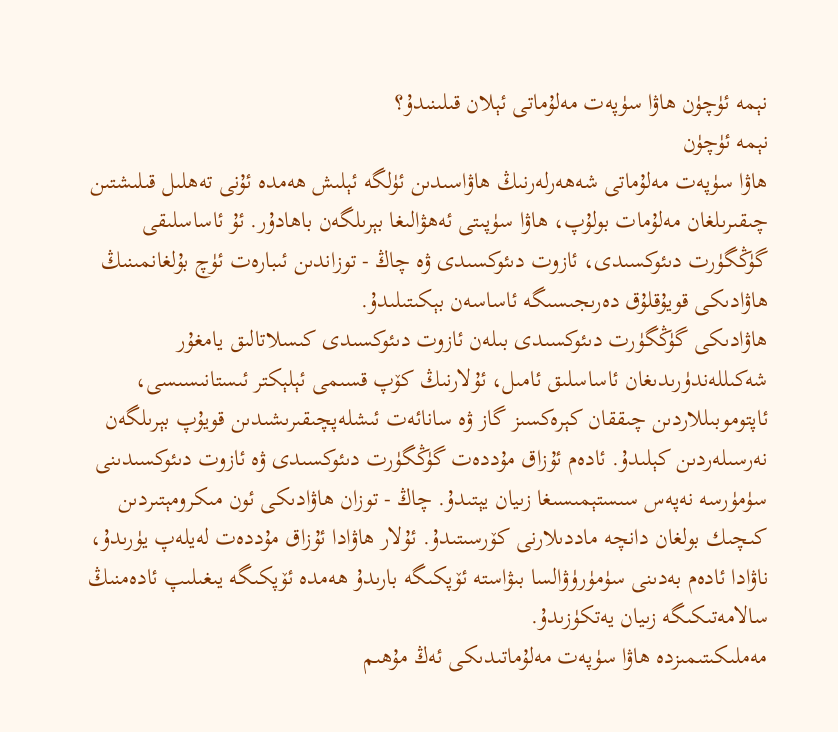نېمە ئۈچۈن ھاۋا سۈپەت مەلۇماتى ئېلان قىلىنىدۇ؟
نېمە ئۈچۈن
ھاۋا سۈپەت مەلۇماتى شەھەرلەرنىڭ ھاۋاسىدىن ئۈلگە ئېلىش ھەمدە ئۇنى تەھلىل قىلىشتىن چىقىرىلغان مەلۇمات بولۇپ، ھاۋا سۈپىتى ئەھۋالىغا بېرىلگەن باھادۇر. ئۇ ئاساسلىقى گۈڭگۈرت دىئوكسىدى، ئازوت دىئوكسىدى ۋە چاڭ - توزاندىن ئىبارەت ئۈچ بۇلغانمىنىڭ ھاۋادىكى قويۇقلۇق دەرىجىسىگە ئاساسەن بېكىتىلىدۇ.
ھاۋادىكى گۈڭگۈرت دىئوكسىدى بىلەن ئازوت دىئوكسىدى كىسلاتالىق يامغۇر شەكىللەندۈرىدىغان ئاساسلىق ئامىل، ئۇلارنىڭ كۆپ قسىمى ئېلېكتر ئىستانىسىسى، ئاپتوموبىللاردىن چىققان كېرەكسىز گاز ۋە سانائەت ئىشلەپچىقىرىشىدىن قويۇپ بېرىلگەن نەرسىلەردىن كېلىدۇ. ئادەم ئۇزاق مۇددەت گۈڭگۈرت دىئوكسىدى ۋە ئازوت دىئوكسىدىنى سۈمۈرسە نەپەس سىستېمىسىغا زىيان يېتىدۇ. چاڭ - توزان ھاۋادىكى ئون مىكرومېتىردىن كىچىك بولغان دانچە ماددىلارنى كۆرسىتىدۇ. ئۇلار ھاۋادا ئۇزاق مۇددەت لەيلەپ يۈرىدۇ، ناۋادا ئادەم بەدىنى سۈمۈرۈۋالسا بىۋاستە ئۆپكىگە بارىدۇ ھەمدە ئۆپكىگە يىغىلىپ ئادەمنىڭ سالامەتىكىگە زىيان يەتكۈزىدۇ.
مەملىكىتىمىزدە ھاۋا سۈپەت مەلۇماتىدىكى ئەڭ مۇھىم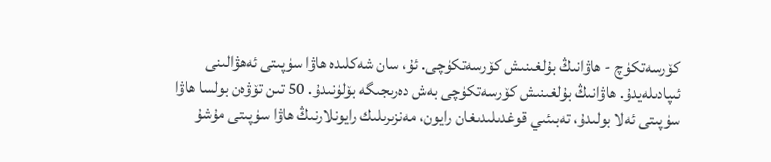كۆرسەتكۈچ - ھاۋانىڭ بۇلغىنىش كۆرسەتكۈچى. ئۇ، سان شەكلىدە ھاۋا سۈپىتى ئەھۋالىنى ئىپادىلەيدۇ. ھاۋانىڭ بۇلغىنىش كۆرسەتكۈچى بەش دەرىجىگە بۆلۈنىدۇ. 50 تىن تۆۋەن بولسا ھاۋا سۈپىتى ئەلا بولىدۇ، تەبىئىي قوغدىلىدىغان رايون، مەنزىرىلىك رايونلارنىڭ ھاۋا سۈپىتى مۇشۇ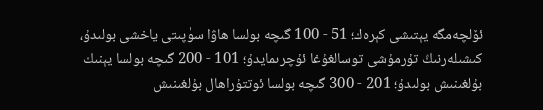ئۆلچەمگە يېتىشى كېرەك؛ 51 - 100 گىچە بولسا ھاۋا سۈپىتى ياخشى بولىدۇ، كىشىلەرنىڭ تۇرمۇشى توسالغۇغا ئۇچرىمايدۇ؛ 101 - 200 گىچە بولسا يېنىك بۇلغىنىش بولىدۇ؛ 201 - 300 گىچە بولسا ئوتتۇراھال بۇلغىنىش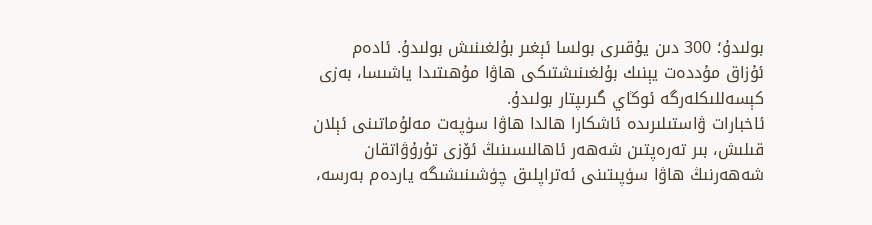بولىدۇ؛ 300 دىن يۇقىرى بولسا ئېغىر بۇلغىنىش بولىدۇ. ئادەم ئۇزاق مۇددەت يېنىك بۇلغىنىشتىكى ھاۋا مۇھىتىدا ياشىسا، بەزى كېسەللىكلەرگە ئوڭاي گىرىپتار بولىدۇ.
ئاخبارات ۋاستىلىرىدە ئاشكارا ھالدا ھاۋا سۈپەت مەلۇماتىنى ئېلان قىلىش، بىر تەرەپتىن شەھەر ئاھالىسىنىڭ ئۆزى تۇرۇۋاتقان شەھەرنىڭ ھاۋا سۈپىتىنى ئەتراپلىق چۈشىنىشىگە ياردەم بەرسە،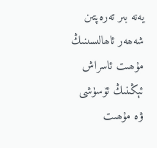يەنە بىر تەرەپتىن شەھەر ئاھالىسىنىڭ مۇھىت ئاسراش ئېڭىنىڭ ئۆسۈشى ۋە مۇھىت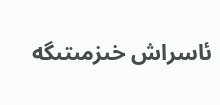ئاسراش خىزمىتىگە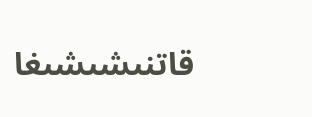قاتنىشىشىغا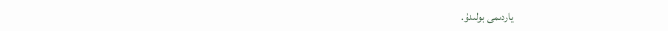ياردىمى بولىدۇ.